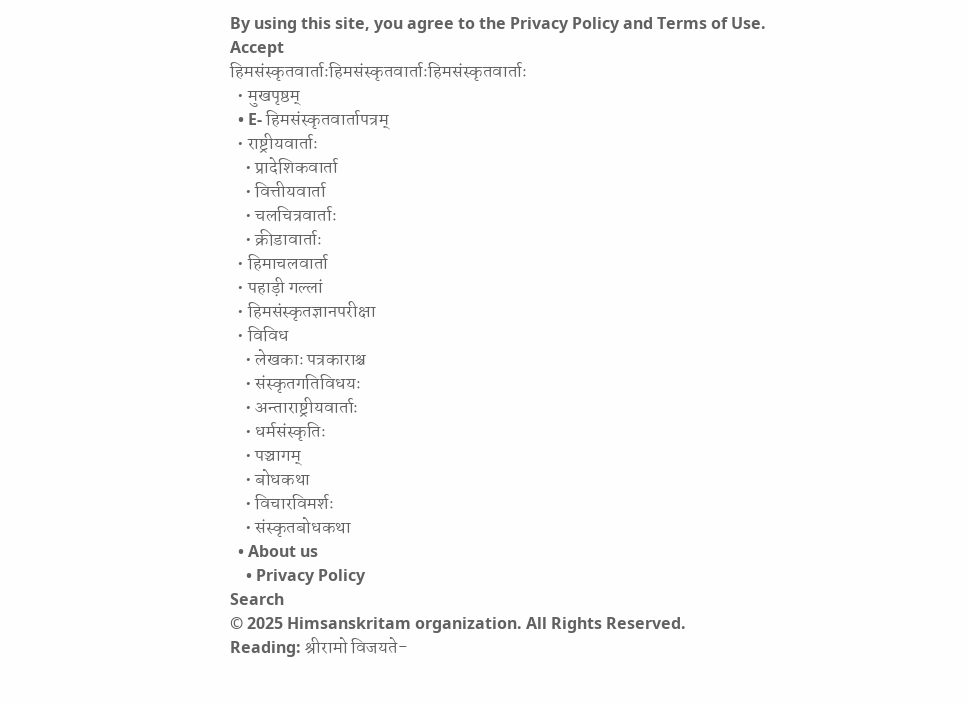By using this site, you agree to the Privacy Policy and Terms of Use.
Accept
हिमसंस्कृतवार्ताःहिमसंस्कृतवार्ताःहिमसंस्कृतवार्ताः
  • मुखपृष्ठम्
  • E- हिमसंस्कृतवार्तापत्रम्
  • राष्ट्रीयवार्ताः
    • प्रादेशिकवार्ता
    • वित्तीयवार्ता
    • चलचित्रवार्ताः
    • क्रीडावार्ताः
  • हिमाचलवार्ता
  • पहाड़ी गल्लां
  • हिमसंस्कृतज्ञानपरीक्षा
  • विविध
    • लेखकाः पत्रकाराश्च
    • संस्कृतगतिविधयः
    • अन्ताराष्ट्रीयवार्ताः
    • धर्मसंस्कृतिः
    • पञ्चागम्
    • बोधकथा
    • विचारविमर्शः
    • संस्कृतबोधकथा
  • About us
    • Privacy Policy
Search
© 2025 Himsanskritam organization. All Rights Reserved.
Reading: श्रीरामो विजयते-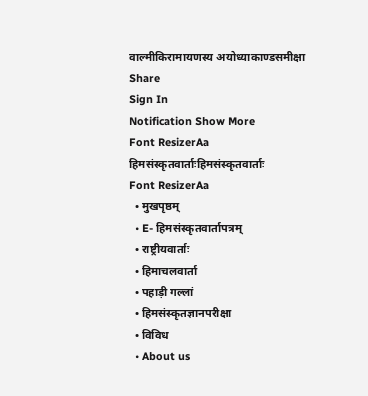वाल्मीकिरामायणस्य अयोध्याकाण्डसमीक्षा
Share
Sign In
Notification Show More
Font ResizerAa
हिमसंस्कृतवार्ताःहिमसंस्कृतवार्ताः
Font ResizerAa
  • मुखपृष्ठम्
  • E- हिमसंस्कृतवार्तापत्रम्
  • राष्ट्रीयवार्ताः
  • हिमाचलवार्ता
  • पहाड़ी गल्लां
  • हिमसंस्कृतज्ञानपरीक्षा
  • विविध
  • About us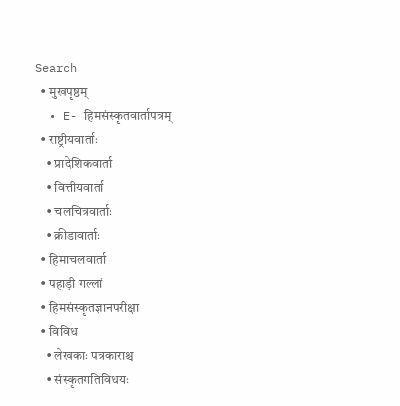Search
  • मुखपृष्ठम्
  • E- हिमसंस्कृतवार्तापत्रम्
  • राष्ट्रीयवार्ताः
    • प्रादेशिकवार्ता
    • वित्तीयवार्ता
    • चलचित्रवार्ताः
    • क्रीडावार्ताः
  • हिमाचलवार्ता
  • पहाड़ी गल्लां
  • हिमसंस्कृतज्ञानपरीक्षा
  • विविध
    • लेखकाः पत्रकाराश्च
    • संस्कृतगतिविधयः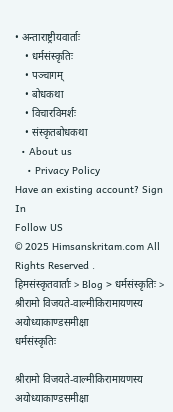• अन्ताराष्ट्रीयवार्ताः
    • धर्मसंस्कृतिः
    • पञ्चागम्
    • बोधकथा
    • विचारविमर्शः
    • संस्कृतबोधकथा
  • About us
    • Privacy Policy
Have an existing account? Sign In
Follow US
© 2025 Himsanskritam.com All Rights Reserved .
हिमसंस्कृतवार्ताः > Blog > धर्मसंस्कृतिः > श्रीरामो विजयते-वाल्मीकिरामायणस्य अयोध्याकाण्डसमीक्षा
धर्मसंस्कृतिः

श्रीरामो विजयते-वाल्मीकिरामायणस्य अयोध्याकाण्डसमीक्षा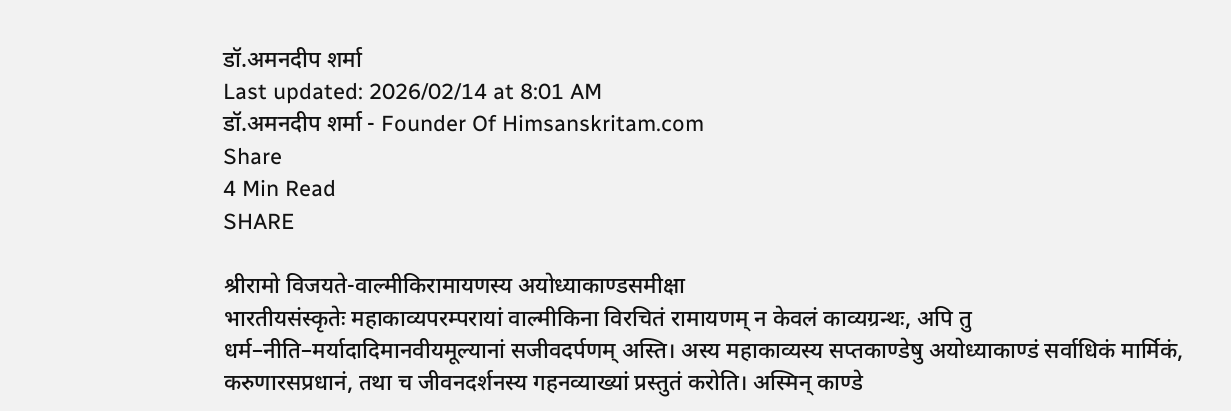डॉ.अमनदीप शर्मा
Last updated: 2026/02/14 at 8:01 AM
डॉ.अमनदीप शर्मा - Founder Of Himsanskritam.com
Share
4 Min Read
SHARE

श्रीरामो विजयते-वाल्मीकिरामायणस्य अयोध्याकाण्डसमीक्षा
भारतीयसंस्कृतेः महाकाव्यपरम्परायां वाल्मीकिना विरचितं रामायणम् न केवलं काव्यग्रन्थः, अपि तु धर्म–नीति–मर्यादादिमानवीयमूल्यानां सजीवदर्पणम् अस्ति। अस्य महाकाव्यस्य सप्तकाण्डेषु अयोध्याकाण्डं सर्वाधिकं मार्मिकं, करुणारसप्रधानं, तथा च जीवनदर्शनस्य गहनव्याख्यां प्रस्तुतं करोति। अस्मिन् काण्डे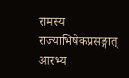रामस्य राज्याभिषेकप्रसङ्गात् आरभ्य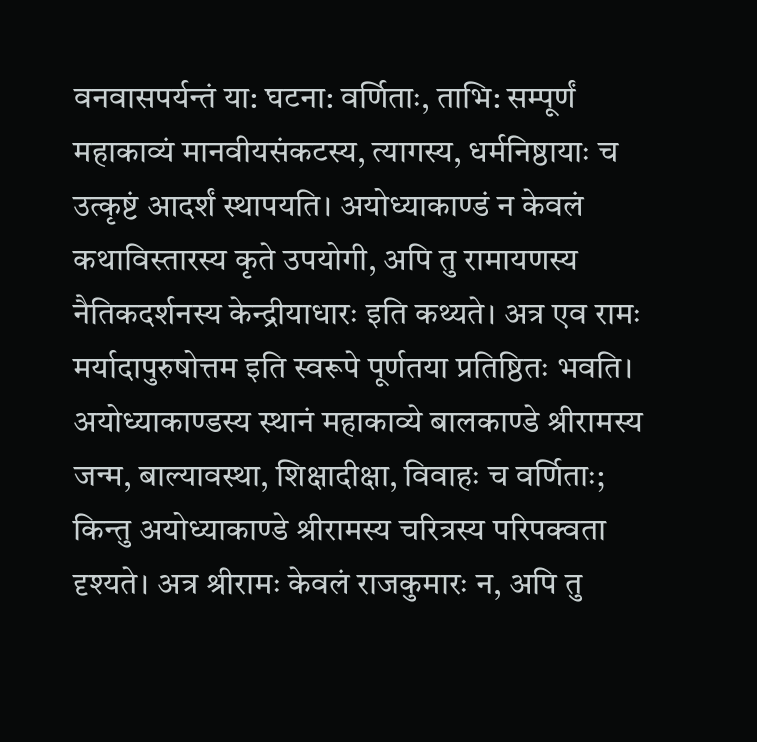वनवासपर्यन्तं या: घटना: वर्णिताः, ताभि: सम्पूर्णं महाकाव्यं मानवीयसंकटस्य, त्यागस्य, धर्मनिष्ठायाः च उत्कृष्टं आदर्शं स्थापयति। अयोध्याकाण्डं न केवलं कथाविस्तारस्य कृते उपयोगी, अपि तु रामायणस्य नैतिकदर्शनस्य केन्द्रीयाधारः इति कथ्यते। अत्र एव रामः मर्यादापुरुषोत्तम इति स्वरूपे पूर्णतया प्रतिष्ठितः भवति। अयोध्याकाण्डस्य स्थानं महाकाव्ये बालकाण्डे श्रीरामस्य जन्म, बाल्यावस्था, शिक्षादीक्षा, विवाहः च वर्णिताः; किन्तु अयोध्याकाण्डे श्रीरामस्य चरित्रस्य परिपक्वता दृश्यते। अत्र श्रीरामः केवलं राजकुमारः न, अपि तु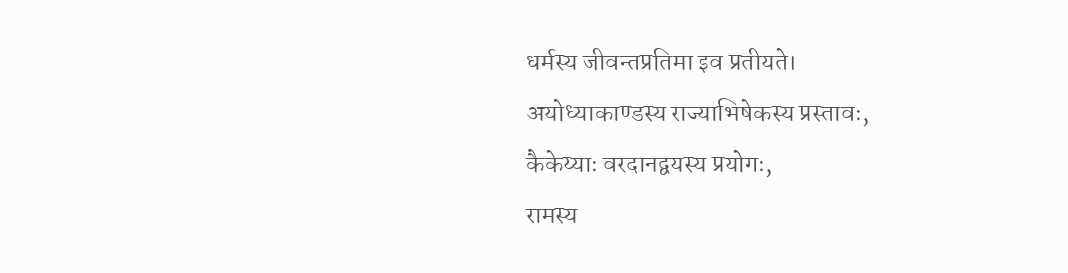धर्मस्य जीवन्तप्रतिमा इव प्रतीयते।
अयोध्याकाण्डस्य राज्याभिषेकस्य प्रस्तावः,
कैकेय्याः वरदानद्वयस्य प्रयोगः,
रामस्य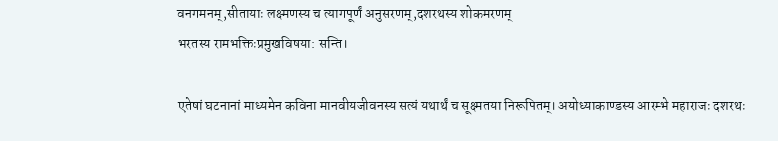वनगमनम्,सीतायाः लक्ष्मणस्य च त्यागपूर्णं अनुसरणम्,दशरथस्य शोकमरणम्
भरतस्य रामभक्तिःप्रमुखविषया: सन्ति।

एतेषां घटनानां माध्यमेन कविना मानवीयजीवनस्य सत्यं यथार्थं च सूक्ष्मतया निरूपितम्। अयोध्याकाण्डस्य आरम्भे महाराजः दशरथः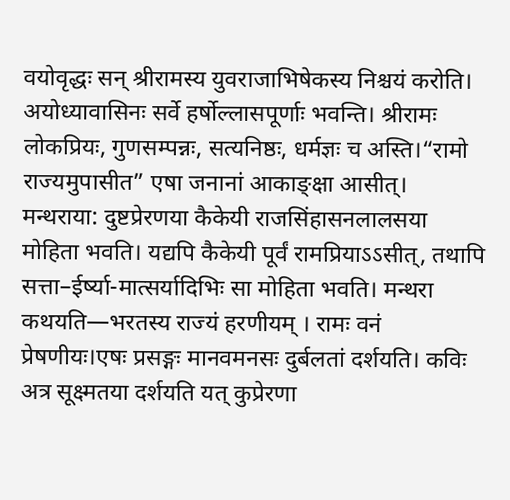वयोवृद्धः सन् श्रीरामस्य युवराजाभिषेकस्य निश्चयं करोति। अयोध्यावासिनः सर्वे हर्षोल्लासपूर्णाः भवन्ति। श्रीरामः लोकप्रियः, गुणसम्पन्नः, सत्यनिष्ठः, धर्मज्ञः च अस्ति।“रामो राज्यमुपासीत” एषा जनानां आकाङ्क्षा आसीत्। मन्थराया: दुष्टप्रेरणया कैकेयी राजसिंहासनलालसया मोहिता भवति। यद्यपि कैकेयी पूर्वं रामप्रियाऽऽसीत्, तथापि सत्ता–ईर्ष्या-मात्सर्यादिभिः सा मोहिता भवति। मन्थरा कथयति—भरतस्य राज्यं हरणीयम् । रामः वनं प्रेषणीयः।एषः प्रसङ्गः मानवमनसः दुर्बलतां दर्शयति। कविः अत्र सूक्ष्मतया दर्शयति यत् कुप्रेरणा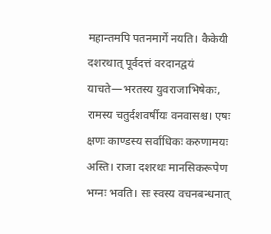महान्तमपि पतनमार्गे नयति। कैकेयी दशरथात् पूर्वदत्तं वरदानद्वयं याचते—भरतस्य युवराजाभिषेकः,
रामस्य चतुर्दशवर्षीयः वनवासश्च। एषः क्षणः काण्डस्य सर्वाधिकः करुणामयः अस्ति। राजा दशरथः मानसिकरूपेण भग्नः भवति। सः स्वस्य वचनबन्धनात्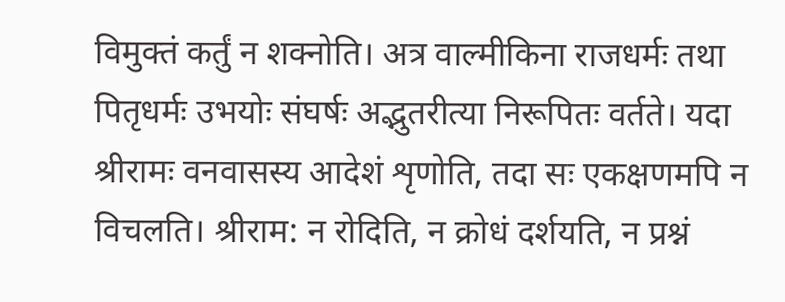विमुक्तं कर्तुं न शक्नोति। अत्र वाल्मीकिना राजधर्मः तथा पितृधर्मः उभयोः संघर्षः अद्भुतरीत्या निरूपितः वर्तते। यदा श्रीरामः वनवासस्य आदेशं शृणोति, तदा सः एकक्षणमपि न विचलति। श्रीराम: न रोदिति, न क्रोधं दर्शयति, न प्रश्नं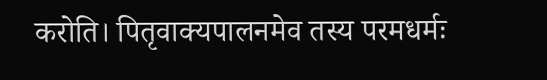करोति। पितृवाक्यपालनमेव तस्य परमधर्मः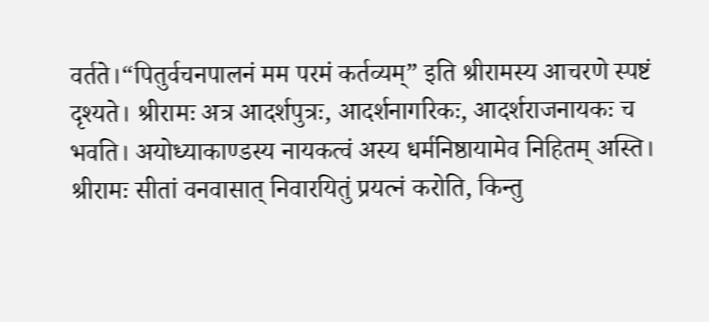वर्तते।“पितुर्वचनपालनं मम परमं कर्तव्यम्” इति श्रीरामस्य आचरणे स्पष्टं दृश्यते। श्रीरामः अत्र आदर्शपुत्रः, आदर्शनागरिकः, आदर्शराजनायकः च भवति। अयोध्याकाण्डस्य नायकत्वं अस्य धर्मनिष्ठायामेव निहितम् अस्ति।
श्रीरामः सीतां वनवासात् निवारयितुं प्रयत्नं करोति, किन्तु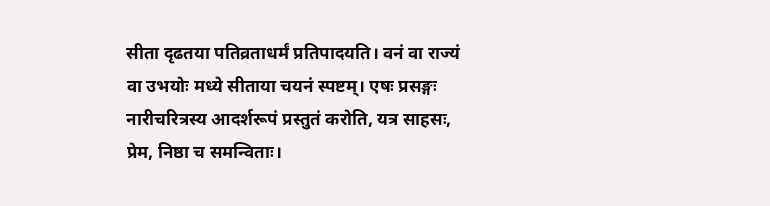सीता दृढतया पतिव्रताधर्मं प्रतिपादयति। वनं वा राज्यं वा उभयोः मध्ये सीताया चयनं स्पष्टम्। एषः प्रसङ्गः नारीचरित्रस्य आदर्शरूपं प्रस्तुतं करोति, यत्र साहसः, प्रेम, निष्ठा च समन्विताः।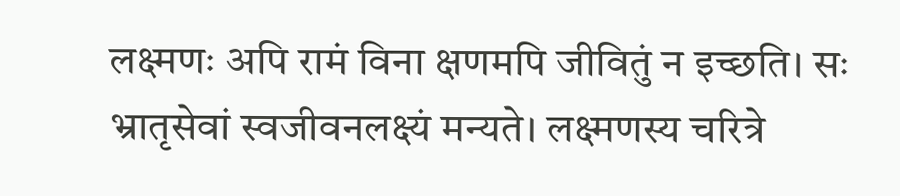लक्ष्मणः अपि रामं विना क्षणमपि जीवितुं न इच्छति। सः भ्रातृसेवां स्वजीवनलक्ष्यं मन्यते। लक्ष्मणस्य चरित्रे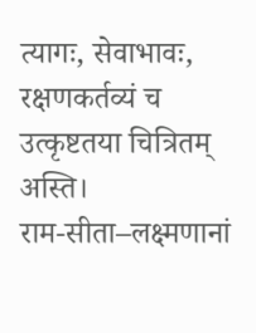त्यागः, सेवाभावः, रक्षणकर्तव्यं च उत्कृष्टतया चित्रितम् अस्ति।
राम-सीता–लक्ष्मणानां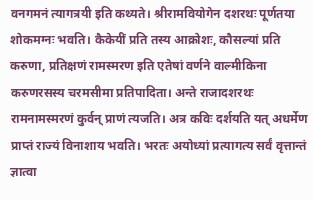वनगमनं त्यागत्रयी इति कथ्यते। श्रीरामवियोगेन दशरथः पूर्णतया शोकमग्नः भवति। कैकेयीं प्रति तस्य आक्रोशः, कौसल्यां प्रति करुणा, प्रतिक्षणं रामस्मरण इति एतेषां वर्णने वाल्मीकिना करुणरसस्य चरमसीमा प्रतिपादिता। अन्ते राजादशरथः रामनामस्मरणं कुर्वन् प्राणं त्यजति। अत्र कविः दर्शयति यत् अधर्मेण प्राप्तं राज्यं विनाशाय भवति। भरतः अयोध्यां प्रत्यागत्य सर्वं वृत्तान्तं ज्ञात्वा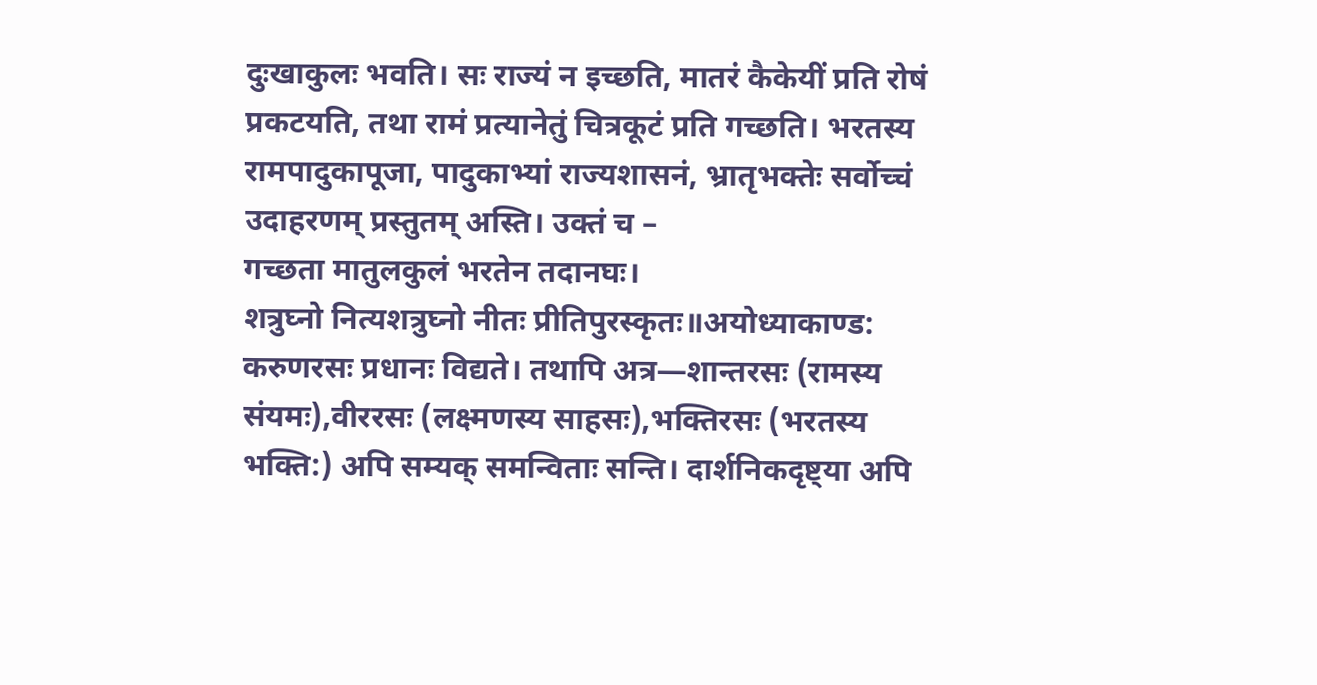दुःखाकुलः भवति। सः राज्यं न इच्छति, मातरं कैकेयीं प्रति रोषं प्रकटयति, तथा रामं प्रत्यानेतुं चित्रकूटं प्रति गच्छति। भरतस्य रामपादुकापूजा, पादुकाभ्यां राज्यशासनं, भ्रातृभक्तेः सर्वोच्चं उदाहरणम् प्रस्तुतम् अस्ति। उक्तं च –
गच्छता मातुलकुलं भरतेन तदानघः।
शत्रुघ्नो नित्यशत्रुघ्नो नीतः प्रीतिपुरस्कृतः॥अयोध्याकाण्ड: करुणरसः प्रधानः विद्यते। तथापि अत्र—शान्तरसः (रामस्य संयमः),वीररसः (लक्ष्मणस्य साहसः),भक्तिरसः (भरतस्य भक्ति:) अपि सम्यक् समन्विताः सन्ति। दार्शनिकदृष्ट्या अपि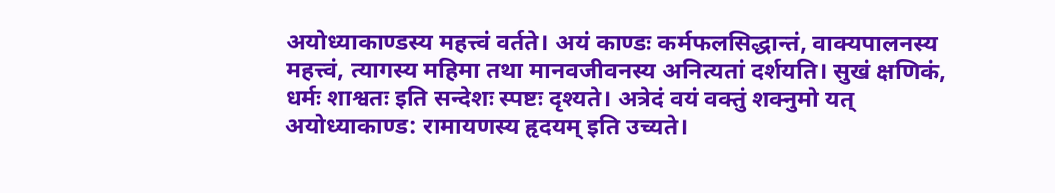अयोध्याकाण्डस्य महत्त्वं वर्तते। अयं काण्डः कर्मफलसिद्धान्तं, वाक्यपालनस्य महत्त्वं, त्यागस्य महिमा तथा मानवजीवनस्य अनित्यतां दर्शयति। सुखं क्षणिकं, धर्मः शाश्वतः इति सन्देशः स्पष्टः दृश्यते। अत्रेदं वयं वक्तुं शक्नुमो यत् अयोध्याकाण्ड: रामायणस्य हृदयम् इति उच्यते।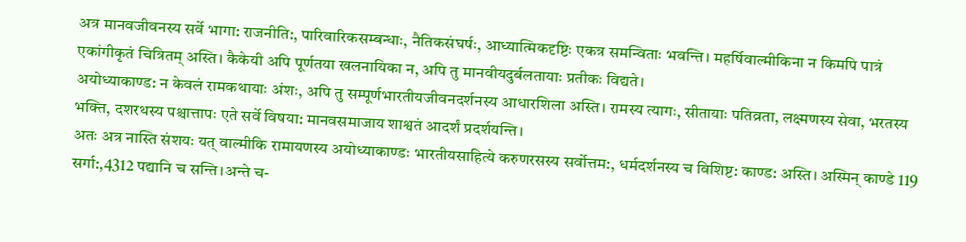अत्र मानवजीवनस्य सर्वे भागा: राजनीति:, पारिवारिकसम्बन्धाः, नैतिकसंघर्षः, आध्यात्मिकदृष्टिः एकत्र समन्विताः भवन्ति। महर्षिवाल्मीकिना न किमपि पात्रं एकांगीकृतं चित्रितम् अस्ति। कैकेयी अपि पूर्णतया खलनायिका न, अपि तु मानवीयदुर्बलतायाः प्रतीकः विद्यते।
अयोध्याकाण्ड: न केवलं रामकथायाः अंशः, अपि तु सम्पूर्णभारतीयजीवनदर्शनस्य आधारशिला अस्ति। रामस्य त्यागः, सीतायाः पतिव्रता, लक्ष्मणस्य सेवा, भरतस्य भक्ति, दशरथस्य पश्चात्तापः एते सर्वे विषया: मानवसमाजाय शाश्वतं आदर्शं प्रदर्शयन्ति।
अतः अत्र नास्ति संशयः यत् वाल्मीकि रामायणस्य अयोध्याकाण्डः भारतीयसाहित्ये करुणरसस्य सर्वोत्तम:, धर्मदर्शनस्य च विशिष्ट: काण्ड: अस्ति। अस्मिन् काण्डे 119 सर्गा:,4312 पद्यानि च सन्ति।अन्ते च-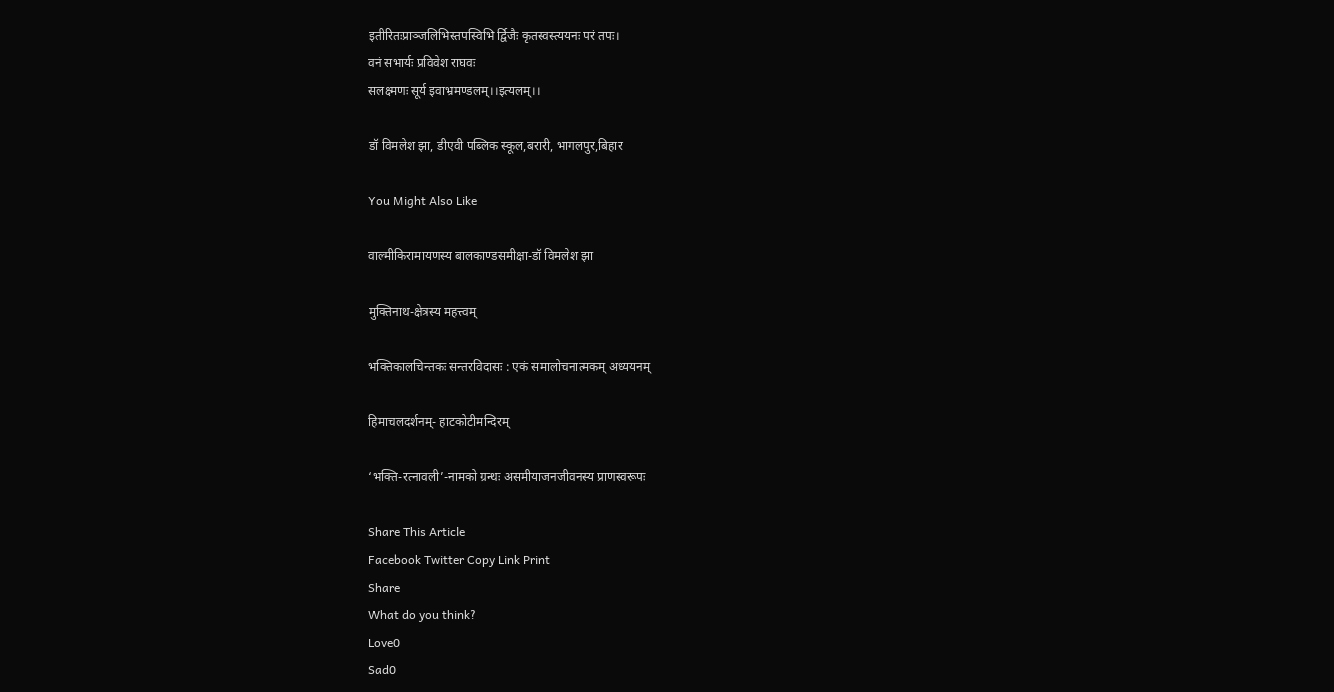इतीरितःप्राञ्जलिभिस्तपस्विभि र्द्विजैः कृतस्वस्त्ययनः परं तपः।
वनं सभार्यः प्रविवेश राघवः
सलक्ष्मणः सूर्य इवाभ्रमण्डलम्।।इत्यलम्।।

डॉ विमलेश झा, डीएवी पब्लिक स्कूल,बरारी, भागलपुर,बिहार

You Might Also Like

वाल्मीकिरामायणस्य बालकाण्डसमीक्षा-डॉ विमलेश झा

मुक्तिनाथ-क्षेत्रस्य महत्त्वम्

भक्तिकालचिन्तकः सन्तरविदासः : एकं समालोचनात्मकम् अध्ययनम्

हिमाचलदर्शनम्- हाटकोटीमन्दिरम्

‘भक्ति-रत्नावली’-नामको ग्रन्थः असमीयाजनजीवनस्य प्राणस्वरूपः

Share This Article
Facebook Twitter Copy Link Print
Share
What do you think?
Love0
Sad0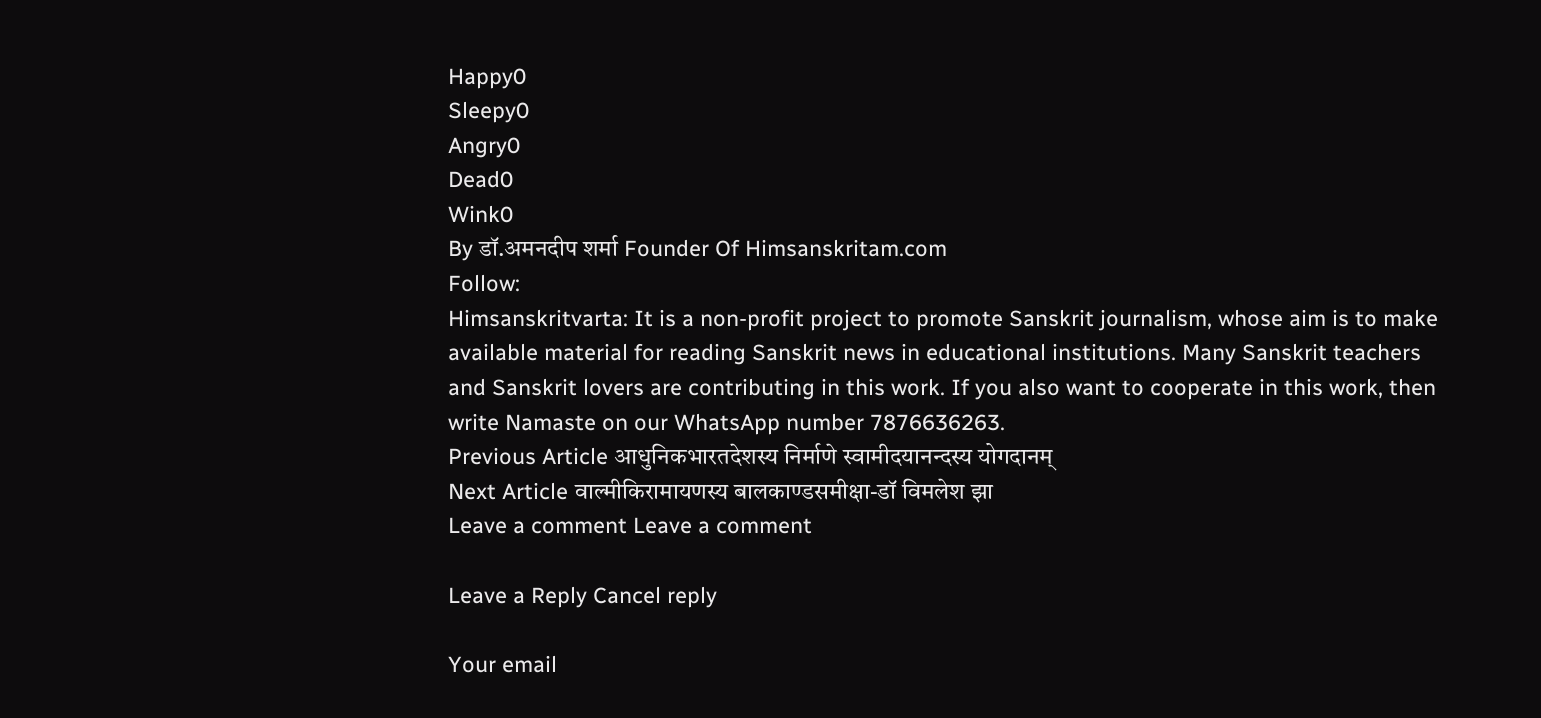Happy0
Sleepy0
Angry0
Dead0
Wink0
By डॉ.अमनदीप शर्मा Founder Of Himsanskritam.com
Follow:
Himsanskritvarta: It is a non-profit project to promote Sanskrit journalism, whose aim is to make available material for reading Sanskrit news in educational institutions. Many Sanskrit teachers and Sanskrit lovers are contributing in this work. If you also want to cooperate in this work, then write Namaste on our WhatsApp number 7876636263.
Previous Article आधुनिकभारतदेशस्य निर्माणे स्वामीदयानन्दस्य योगदानम्
Next Article वाल्मीकिरामायणस्य बालकाण्डसमीक्षा-डॉ विमलेश झा
Leave a comment Leave a comment

Leave a Reply Cancel reply

Your email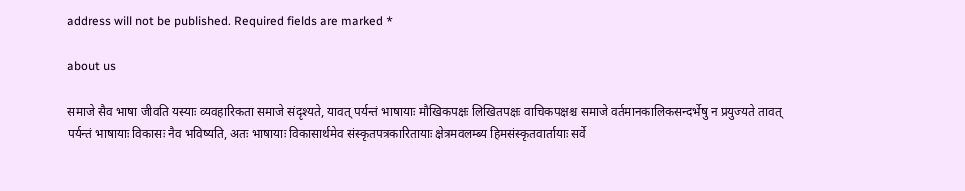address will not be published. Required fields are marked *

about us

समाजे सैव भाषा जीवति यस्याः व्यवहारिकता समाजे संदृश्यते, यावत् पर्यन्तं भाषायाः मौखिकपक्षः लिखितपक्षः वाचिकपक्षश्च समाजे वर्तमानकालिकसन्दर्भेषु न प्रयुज्यते तावत् पर्यन्तं भाषायाः विकासः नैव भविष्यति, अतः भाषायाः विकासार्थमेव संस्कृतपत्रकारितायाः क्षेत्रमवलम्ब्य हिमसंस्कृतवार्तायाः सर्वे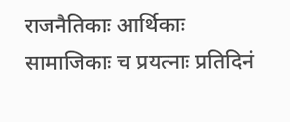राजनैतिकाः आर्थिकाः सामाजिकाः च प्रयत्नाः प्रतिदिनं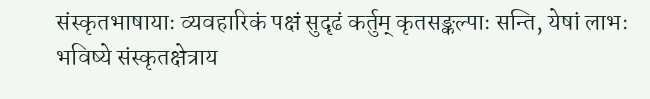संस्कृतभाषायाः व्यवहारिकं पक्षं सुदृढं कर्तुम् कृतसङ्कल्पाः सन्ति, येषां लाभः भविष्ये संस्कृतक्षेत्राय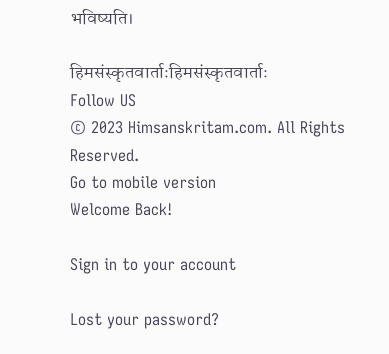भविष्यति।

हिमसंस्कृतवार्ताःहिमसंस्कृतवार्ताः
Follow US
© 2023 Himsanskritam.com. All Rights Reserved.
Go to mobile version
Welcome Back!

Sign in to your account

Lost your password?